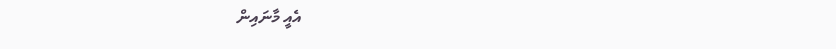އެއީ މާނައިން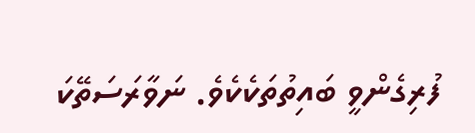ފުރިގެންވީ ބައިތުތަކެކެވެ. ނަވާރަސަތޭކަ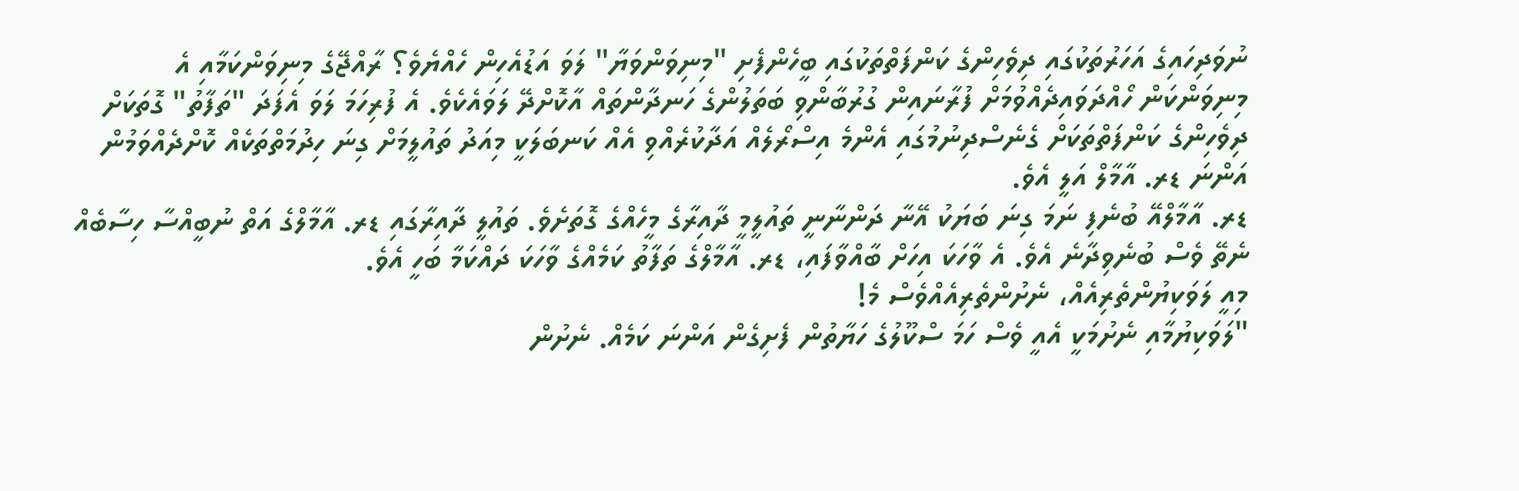ނުވަދިހައިގެ އަހަރުތަކުގައި ދިވެހިންގެ ކަންފަތްތަކުގައި ބީހެންފެށި "މިނިވަންވަޔާ" ލަވަ އަޑުއެހިން ހެއްޔެވެ؟ ރާއްޖޭގެ މިނިވަންކަމާއި އެ މިނިވަންކަން ހޯއްދަވައިދެއްވުމަށް ފުރާނައިން ގުރުބާންވި ބަތަލުންގެ ހަނދާންތައް އާކޮށްދޭ ލަވައެކެވެ. އެ ފުރިހަމަ ލަވަ އެފަދަ "ތަފާތު" ގޮތަކަށް ދިވެހިންގެ ކަންފަތްތަކަށް ގެނެސްދިނުމުގައި އެންމެ އިސްރޯލެއް އަދާކުރެއްވި އެއް ކަނބަލަކީ މިއަދު ތައުލީމަށް ގިނަ ހިދުމަތްތަކެއް ކޮށްދެއްވަމުން އަންނަ ޑރ. އާމާލް އަލީ އެވެ.
ޑރ. އާމާލްއޭ ބުނެފި ނަމަ ގިނަ ބަޔަކު އޭނާ ދަންނާނީ ތައުލީމީ ދާއިރާގެ މީހެއްގެ ގޮތަށެވެ. ތައުލީ ދާއިރާގައި ޑރ. އާމާލްގެ އަތް ނުބީއްސާ ހިސާބެއް ނެތޭ ވެސް ބުނެވިދާނެ އެވެ. އެ ވާހަކަ އިހަށް ބާއްވާފައި، ޑރ. އާމާލްގެ ތަފާތު ކަމެއްގެ ވާހަކަ ދައްކަމާ ބަހީ އެވެ.
މިއީ ލަވަކިޔުންތެރިއެއް، ނެށުންތެރިއެއްވެސް މެ!
"ލަވަކިޔުމާއި ނެށުމަކީ އެއީ ވެސް ހަމަ ސްކޫލުގެ ހަޔާތުން ފެށިގެން އަންނަ ކަމެއް. ނެށުން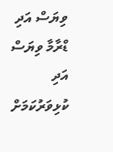ވިޔަސް އަދި ޑްރާމާ ވިޔަސް އަދި ކުޅިވަރުކަމަށް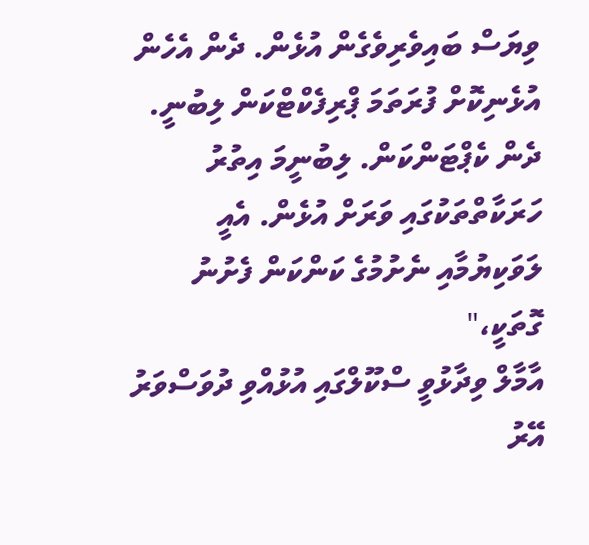ވިޔަސް ބައިވެރިވެގެން އުޅެން. ދެން އެހެން އުޅެނިކޮށް ފުރަތަމަ ޕްރިފެކްޓްކަން ލިބުނީ. ދެން ކެޕްޓަންކަން. ލިބުނީމަ އިތުރު ހަރަކާތްތަކުގައި ވަރަށް އުޅެން. އެއީ ލަވަކިޔުމާއި ނެށުމުގެ ކަންކަން ފެށުނު ގޮތަކީ،"
އާމާލް ވިދާޅުވީ ސްކޫލްގައި އުޅުއްވި ދުވަސްވަރު އޭރު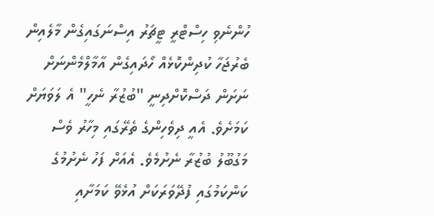ހުންނެވި ހިސްޓްރީ ޓީޗަރު އިސްނަގައިގެން މާލެއިން ބެރުޖަހާ ކުދިންކޮޅެއް ހޯދައިގެން އާމާލްމެންނަށް ނަށަން ދަސްކޮށްދިނީ "ބުޒުރާ ނެހީ" އެ ލަވަޔަށް ކަމަށެވެ. އެއީ ދިވެހިންގެ ތެރޭގައި މިހާރު ވެސް މަގުބޫލު ބުޒުރާ ނެށުމެވެ. އެއަށް ފަހު ނެށުމުގެ ކަންކަމުގައި ފުދޭވަރަކަށް އުޅެވޭ ކަމަށާއި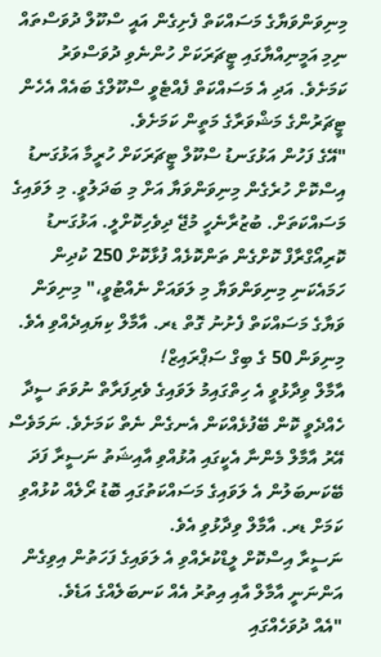މިނިވަންވަޔާގެ މަސައްކަތް ފެށިގެން އައީ ސްކޫލް ދުވަސްތައް ނިމި އަމީނިއްޔާގައި ޓީޗަރަކަށް ހުންނެވި ދުވަސްވަރު ކަމަށެވެ. އަދި އެ މަސައްކަތް ފެއްޓެވީ ސްކޫލްގެ ބައެއް އެހެން ޓީޗަރުންގެ މަޝްވަރާގެ މަތީން ކަމަށެވެ.
"އޭގެ ފަހުން އަޅުގަނޑު ސްކޫލް ޓީޗަރަކަށް ހުރީމާ އަޅުގަނޑު އިސްކޮށް ހުރެގެން މިނިވަންވަޔާ އަށް މި ބަދަލުވީ. މި ލަވައިގެ މަސައްކަތަށް. ބުޒުރާނެހީ މުޖޭ ދިވެހިކޮށްލީ. އަޅުގަނޑު ކޮރިއޯގްރާފް ކޮށްގެން ތަންކޮޅެއް ފުޅާކޮށް 250 ކުދިން ހަމައެކަނި މިނިވަންވަޔާ މި ލަވައަށް ނެއްޓުވީ،" މިނިވަން ވަޔާގެ މަސައްކަތް ފެށުނު ގޮތް ޑރ. އާމާލް ކިޔައިދެއްވި އެވެ.
މިނިވަން 50 ގެ ބިގް ސަޕްރައިޒް!
އާމާލް ވިދާޅުވީ އެ ހިތްގައިމު ލަވައިގެ ވެރިފަރާތް ނުވަތަ ސީދާ ހެއްދެވީ ކޮން ބޭފުޅެއްކަން އެނގެން ނެތް ކަމަށެވެ. ނަމަވެސް އޭރު އާމާލް މެންނާ އެކީގައި އުޅުއްވި އާއިޝަތު ނަސީރާ ފަދަ ބޭކަނބަލުން އެ ލަވައިގެ މަސައްކަތުގައި ބޮޑު ރޯލެއް ކުޅުއްވި ކަމަށް ޑރ. އާމާލް ވިދާޅުވި އެވެ.
ނަސީރާ އިސްކޮށް ލީޑްކުރެއްވި އެ ލަވައިގެ ފަހަތުން އިވިގެން އަންނަނީ އާމާލް އާއި އިތުރު އެއް ކަނބަލެއްގެ އަޑެވެ.
"އެއް ދުވަހެއްގައި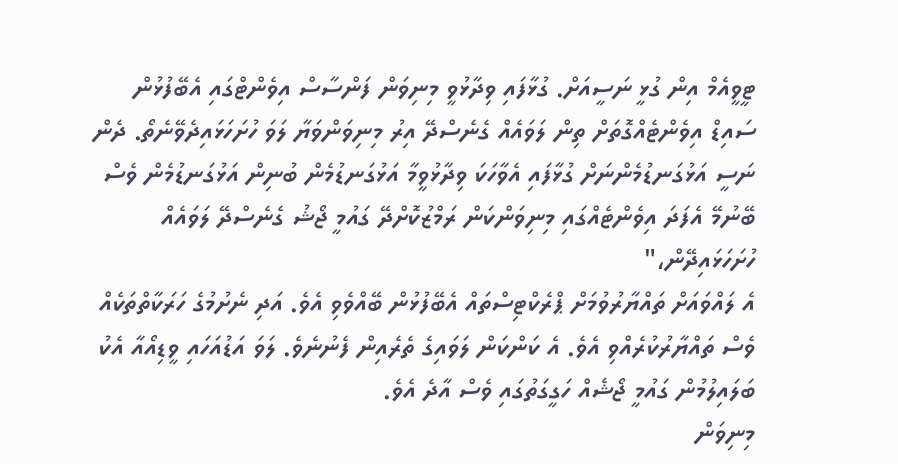ޓީވީއެމް އިން ގުޅީ ނަސީއަށް. ގުޅާފައި ވިދާޅުވީ މިނިވަން ފަންސާސް އިވެންޓްގައި އެބޭފުޅުން ސައިޑް އިވެންޓެއްގޮތަށް ތިން ލަވައެއް ގެނެސްދޭ އިރު މިނިވަންވަޔާ ލަވަ ހުށަހަޅައިދެވޭނެތޯ. ދެން ނަސީ އަޅުގަނޑުމެންނަށް ގުޅާފައި އެވާހަކަ ވިދާޅުވީމާ އަޅުގަނޑުމެން ބުނިން އަޅުގަނޑުމެން ވެސް ބޭނުމޭ އެފަދަ އިވެންޓެއްގައި މިނިވަންކަން ރަމްޒުކޮށްދޭ ގައުމީ ޖޯޝު ގެނެސްދޭ ލަވައެއް ހުށަހަޅައިދޭން،"
އެ ލައްވައަށް ތައްޔާރުވުމަށް ޕްރެކްޓިސްތައް އެބޭފުޅުން ބޭއްވެވި އެވެ. އަދި ނެށުމުގެ ހަރަކާތްތަކެއް ވެސް ތައްޔާރުކުރެއްވި އެވެ. އެ ކަންކަން ލަވައިގެ ތެރެއިން ފެނުނެވެ. ލަވަ އަޑުއަހައި ވީޑިއޯއާ އެކު ބަލައިލުމުން ގައުމީ ޖޯޝެއް ހަގީގަތުގައި ވެސް އާދެ އެވެ.
މިނިވަން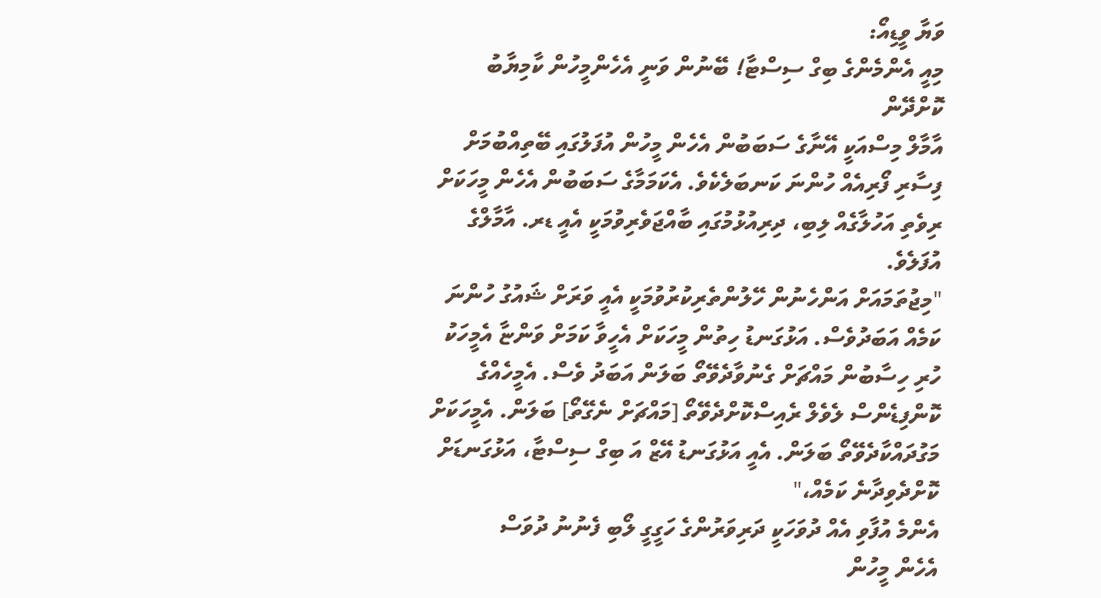ވަޔާ ވީޑިއޯ:
މިއީ އެންމެންގެ ބިގް ސިސްޓާ! ބޭނުން ވަނީ އެހެންމީހުން ކާމިޔާބު ކޮށްދޭން
އާމާލް މިސްއަކީ އޭނާގެ ސަބަބުން އެހެން މީހުން އުފަލުގައި ބޭތިއްބުމަށް ފިސާރި ފޯރިއެއް ހުންނަ ކަނބަލެކެވެ. އެކަމަމާގެ ސަބަބުން އެހެން މީހަކަށް ރިވެތި އަހުލާގެއް ލިބި، ދިރިއުޅުމުގައި ބާއްޖަވެރިވުމަކީ އެއީ ޑރ. އާމާލްގެ އުފަލެވެ.
"މިޖުތަމައަށް އަންހެނުން ހޭލުންތެރިކުރުވުމަކީ އެއީ ވަރަށް ޝައުގު ހުންނަ ކަމެއް އަބަދުވެސް. އަޅުގަނޑު ހިތުން މީހަކަށް އެހީވާ ކަމަށް ވަންޏާ އެމީހަކު ހުރި ހިސާބުން މައްޗަށް ގެނުވާދެވޭތޯ ބަލަން އަބަދު ވެސް. އެމީހެއްގެ ކޮންފިޑެންސް ލެވެލް ރެއިސްކޮށްދެވޭތޯ [މައްޗަށް ނެގޭތޯ] ބަލަން. އެމީހަކަށް މަގުދައްކާދެވޭތޯ ބަލަން. އެއީ އަޅުގަނޑު އޭޒް އަ ބިގް ސިސްޓާ، އަޅުގަނޑަށް ކޮށްދެވިދާނެ ކަމެއް،"
އެންމެ އުފާވި އެއް ދުވަހަކީ ދަރިވަރުންގެ ހަގީގީ ލޯބި ފެނުނު ދުވަސް
އެހެން މީހުން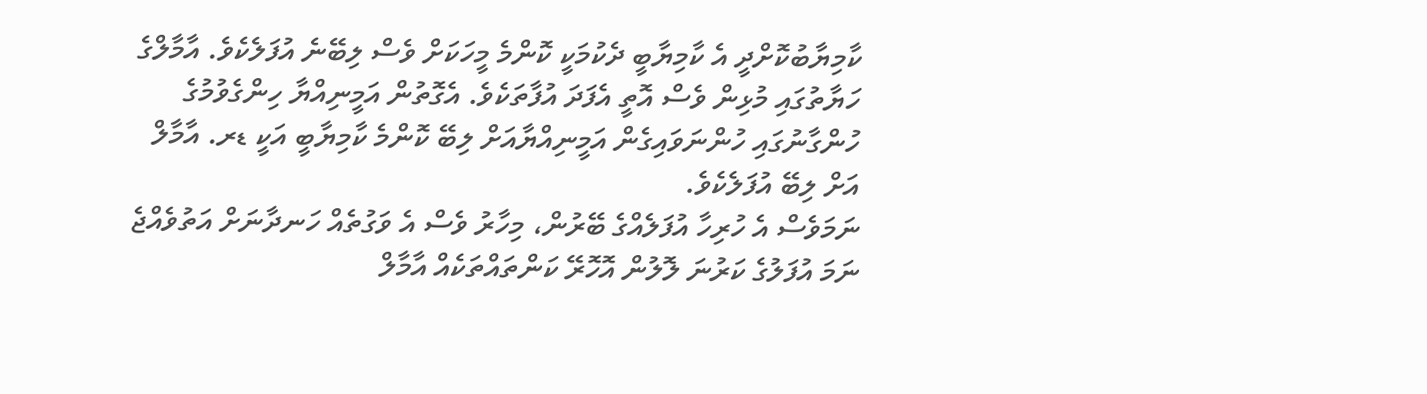ކާމިޔާބުކޮށްދީ އެ ކާމިޔާބީ ދެކުމަކީ ކޮންމެ މީހަކަށް ވެސް ލިބޭނެ އުފަލެކެވެ. އާމާލްގެ ހަޔާތުގައި މުޅިން ވެސް އޮތީ އެފަދަ އުފާތަކެވެ. އެގޮތުން އަމީނިއްޔާ ހިންގެވުމުގެ ހުންގާނުގައި ހުންނަވައިގެން އަމީނިއްޔާއަށް ލިބޭ ކޮންމެ ކާމިޔާބީ އަކީ ޑރ. އާމާލް އަށް ލިބޭ އުފަލެކެވެ.
ނަމަވެސް އެ ހުރިހާ އުފަލެއްގެ ބޭރުން، މިހާރު ވެސް އެ ވަގުތެއް ހަނދާނަށް އަތުވެއްޖެ ނަމަ އުފަލުގެ ކަރުނަ ލޮލުން އޮހޮރޭ ކަންތައްތަކެއް އާމާލް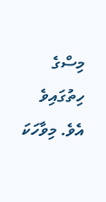މިސްގެ ހިތުގައިވެ އެވެ. މިވާހަކަ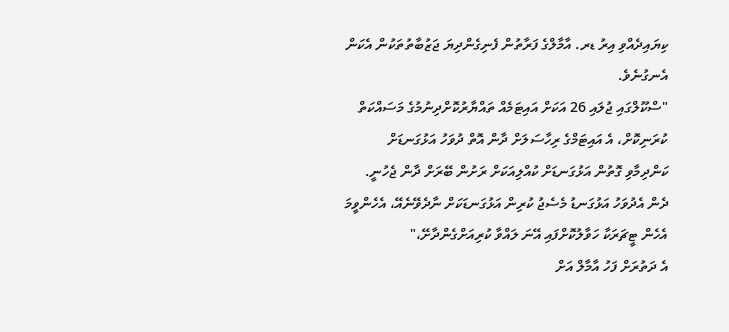ކިޔައިދެއްވި އިރު ޑރ. އާމާލްގެ ފަރާތުން ފެނިގެންދިޔަ ޖަޒުބާތުތަކުން އެކަން އެނގުނެވެ.
"ސްކޫލްގައި ޖުލައި 26 އަކަށް އައިޓަމެއް ތައްޔާރުކޮށްދިނުމުގެ މަސައްކަތް ކުރަނިކޮށް، އެ އައިޓަމްގެ ރިހާސަލަށް ދާން އޮތް ދުވަހު އަޅުގަނޑަށް ކަންދިމާވި ގޮތުން އަޅުގަނޑަށް ކުއްލިއަކަށް ރަށުން ބޭރަށް ދާން ޖެހުނީ. ދެން އެދުވަހު އަޅުގަނޑު މެސެޖު ކުރިން އަޅުގަނޑަކަށް ނާދެވޭނެއޭ، އެހެންވީމަ އެހެން ޓީޗަރަކާ ހަވާލުކޮށްފައި އޭނަ ލައްވާ ކުރިއަށްގެންދާށޭ،"
އެ ދަތުރަށް ފަހު އާމާލް އަށް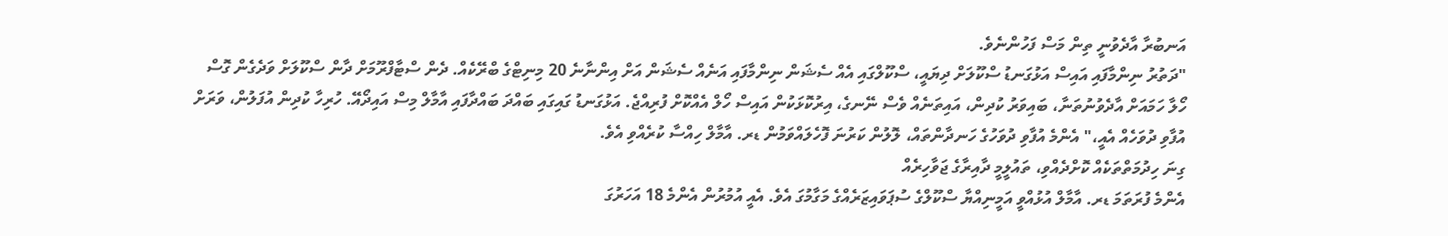އަނބުރާ އާދެވުނީ ތިން މަސް ފަހުންނެވެ.
"ދަތުރު ނިންމާފައި އައިސް އަޅުގަނޑު ސްކޫލަށް ދިޔައީ، ސްކޫލްގައި އެއް ސެޝަން ނިންމާފައި އަނެއް ސެޝަން އަށް އިންނާނެ 20 މިނިޓްގެ ބްރޭކެއް. ދެން ސްޓާފްރޫމަށް ދާން ސްކޫލަށް ވަދެގެން ގޮސް ހޯލާ ހަމައަށް އާދެވުނުތަނާ، ބައިވަރު ކުދިން، އައިތަނެއް ވެސް ނޭނގެ، އިރުކޮޅަކުން އައިސް ހޯލް އެއްކޮށް ފުރިއްޖެ. އަޅުގަނޑު ގައިގައި ބައްދަ ބައްދާފައި އާމާލް މިސް އައިދޯއޭ. ހުރިހާ ކުދިން އުފަލުން، ވަރަށް އުފާވި ދުވަހެއް އެއީ،" އެންމެ އުފާވި ދުވަހުގެ ހަނދާންތައް، ލޮލުން ކަރުނަ ފޮހެލައްވަމުން ޑރ. އާމާލް ހިއްސާ ކުރެއްވި އެވެ.
ގިނަ ހިދުމަތްތަކެއް ކޮށްދެއްވި، ތައުލީމީ ދާއިރާގެ ޖަވާހިރެއް
އެންމެ ފުރަތަމަ ޑރ. އާމާލް އުޅުއްވީ އަމީނިއްޔާ ސްކޫލްގެ ސުޕަވައިޒަރެއްގެ މަގާމުގަ އެވެ. އެއީ އުމުރުން އެންމެ 18 އަހަރުގަ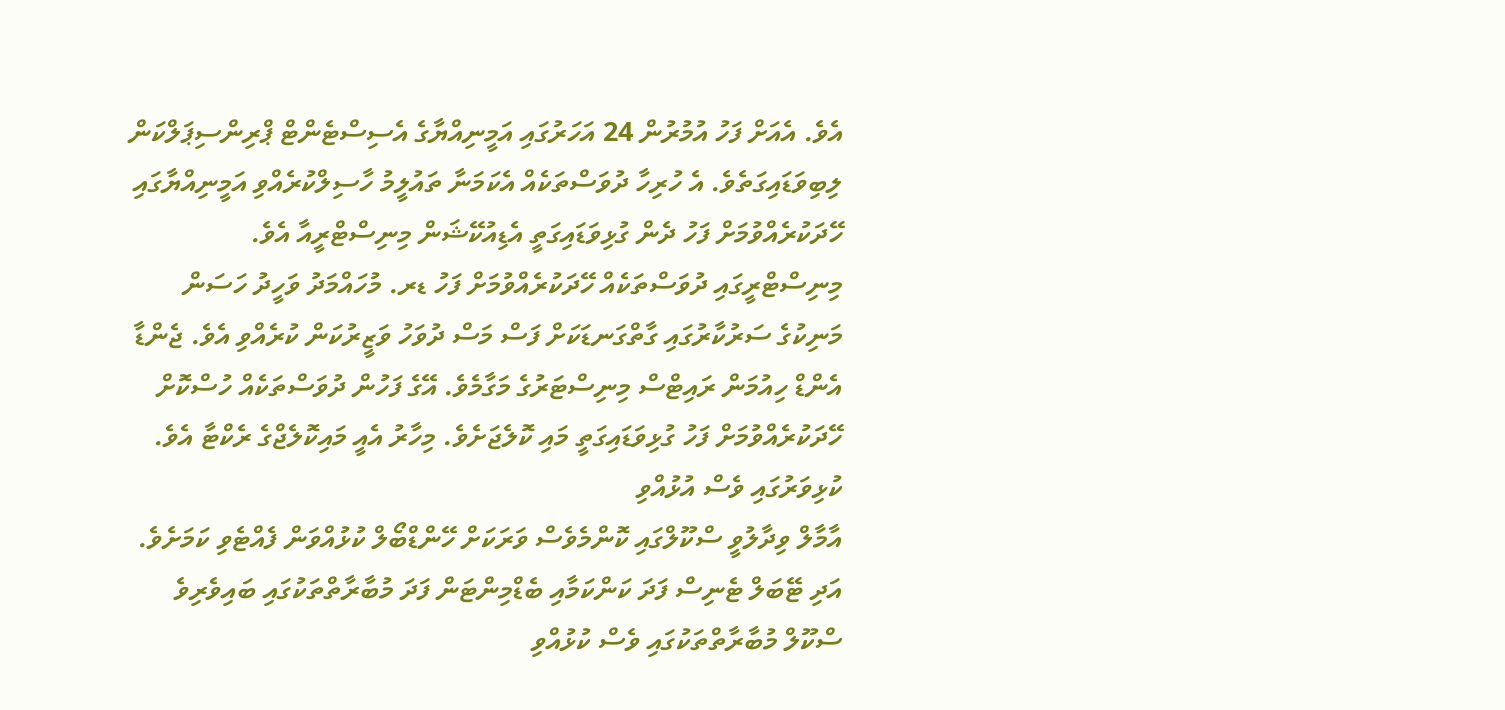އެވެ. އެއަށް ފަހު އުމުރުން 24 އަހަރުގައި އަމީނިއްޔާގެ އެސިސްޓެންޓް ޕްރިންސިޕަލްކަން ލިބިވަޑައިގަތެވެ. އެ ހުރިހާ ދުވަސްތަކެއް އެކަމަނާ ތައުލީމު ހާސިލްކުރެއްވި އަމީނިއްޔާގައި ހޭދަކުރެއްވުމަށް ފަހު ދެން ގުޅިވަޑައިގަތީ އެޑިއުކޭޝަން މިނިސްޓްރީއާ އެވެ.
މިނިސްޓްރީގައި ދުވަސްތަކެއް ހޭދަކުރެއްވުމަށް ފަހު ޑރ. މުހައްމަދު ވަހީދު ހަސަން މަނިކުގެ ސަރުކާރުގައި ގާތްގަނޑަކަށް ފަސް މަސް ދުވަހު ވަޒީރުކަން ކުރެއްވި އެވެ. ޖެންޑާ އެންޑް ހިއުމަން ރައިޓްސް މިނިސްޓަރުގެ މަގާމެވެ. އޭގެ ފަހުން ދުވަސްތަކެއް ހުސްކޮށް ހޭދަކުރެއްވުމަށް ފަހު ގުޅިވަޑައިގަތީ މައި ކޮލެޖަށެވެ. މިހާރު އެއީ މައިކޮލެޖްގެ ރެކްޓާ އެވެ.
ކުޅިވަރުގައި ވެސް އުޅުއްވި
އާމާލް ވިދާލުވީ ސްކޫލްގައި ކޮންމެވެސް ވަރަކަށް ހޭންޑްބޯލް ކުޅުއްވަން ފެއްޓެވި ކަމަށެވެ. އަދި ޓޭބަލް ޓެނިސް ފަދަ ކަންކަމާއި ބެޑްމިންޓަން ފަދަ މުބާރާތްތަކުގައި ބައިވެރިވެ ސްކޫލް މުބާރާތްތަކުގައި ވެސް ކުޅުއްވި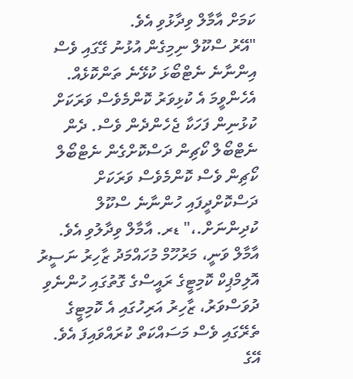ކަމަށް އާމާލް ވިދާޅުވި އެވެ.
"އޭރު ސްކޫލް ނިމިގެން އުޅުނު ގޭގައި ވެސް އިންނާނެ ނެޓްބޯޅަ ކުޅޭނެ ތަންކޮޅެއް. އެހެންވީމަ އެ ކުޅިވަރު ކޮންމެވެސް ވަރަކަށް ކުޅުނިން ފަހަކާ ޖެހެންދެން ވެސް. ދެން ނެޓްބޯލް ކޯޗިން ދަސްކޮށްގެން ނެޓްބޯލް ކޯޗިން ވެސް ކޮންމެވެސް ވަރަކަށް ދަސްކޮށްދީފައި ހުންނާނެ ސްކޫލް ކުދިންނަށް.،" ޑރ. އާމާލް ވިދާލުވި އެވެ.
އާމާލް ވަނީ، މަރުހޫމް މުހައްމަދު ޒާހިރު ނަސީރު އޮލިމްޕިކް ކޮމިޓީގެ ރައީސްގެ ގޮތުގައި ހުންނެވި ދުވަސްވަރު، ޒާހިރު އަރިހުގައި އެ ކޮމިޓީގެ ތެރޭގައި ވެސް މަސައްކަތް ކުރައްވައިފަ އެވެ.
އޭގެ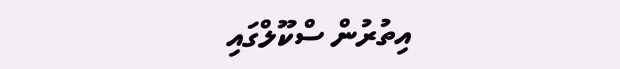އިތުރުން ސްކޫލްގައި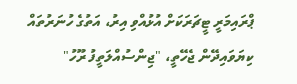ޕްރައިމަރީ ޓީޗަރަކަށް އުޅުއްވި އިރު، އަތުގެ ހުނަރުތައް ކިޔަވައިދޭން ޖެހޭތީ، "ޖިންސުއްލަތީފު ރޫހު"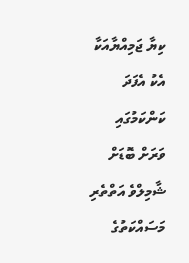ކިޔާ ޖަމިއްޔާއަކާ އެކު އެފަދަ ކަންކަމުގައި ވަރަށް ބޮޑަށް ޝާމިލްވެ އަތްތެރި މަސައްކަތުގެ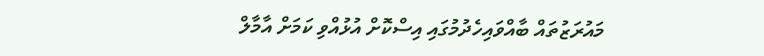މައުރަޒުތައް ބާއްވައިހެދުމުގައި އިސްކޮށް އުޅުއްވި ކަމަށް އާމާލް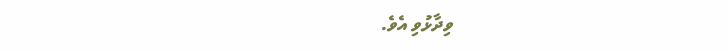ވިދާޅުވި އެވެ.